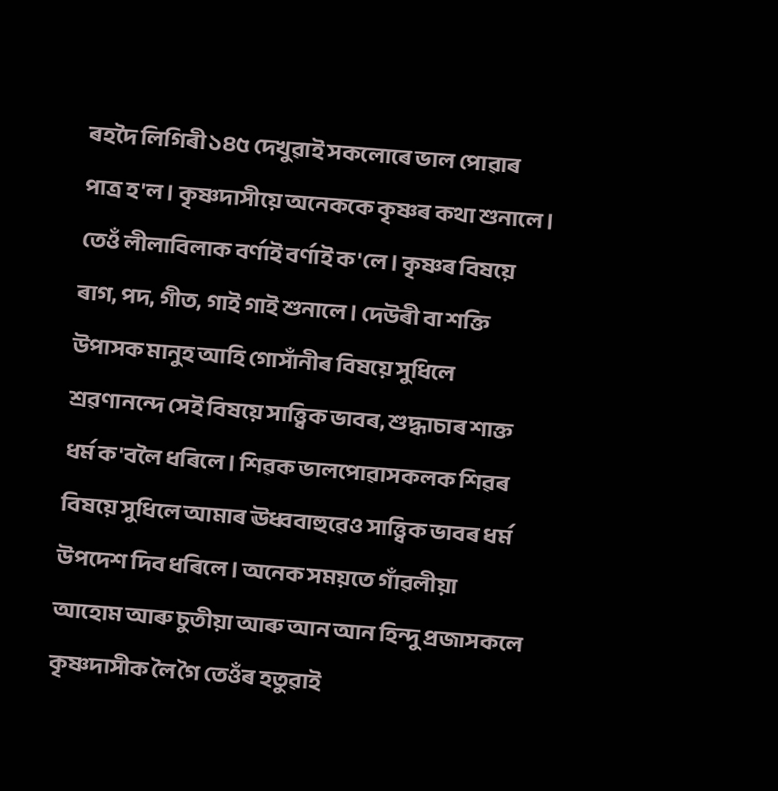ৰহদৈ লিগিৰী ১৪৫ দেখুৱাই সকলোৰে ভাল পোৱাৰ পাত্ৰ হ'ল। কৃষ্ণদাসীয়ে অনেককে কৃষ্ণৰ কথা শুনালে। তেওঁ লীলাবিলাক বৰ্ণাই বৰ্ণাই ক'লে। কৃষ্ণৰ বিষয়ে ৰাগ, পদ, গীত, গাই গাই শুনালে। দেউৰী বা শক্তি উপাসক মানুহ আহি গোসাঁনীৰ বিষয়ে সুধিলে শ্ৰৱণানন্দে সেই বিষয়ে সাত্ত্বিক ভাবৰ, শুদ্ধাচাৰ শাক্ত ধৰ্ম ক'বলৈ ধৰিলে। শিৱক ভালপোৱাসকলক শিৱৰ বিষয়ে সুধিলে আমাৰ ঊধ্ববাহুৱেও সাত্ত্বিক ভাবৰ ধৰ্ম উপদেশ দিব ধৰিলে। অনেক সময়তে গাঁৱলীয়া আহোম আৰু চুতীয়া আৰু আন আন হিন্দু প্ৰজাসকলে কৃষ্ণদাসীক লৈ গৈ তেওঁৰ হতুৱাই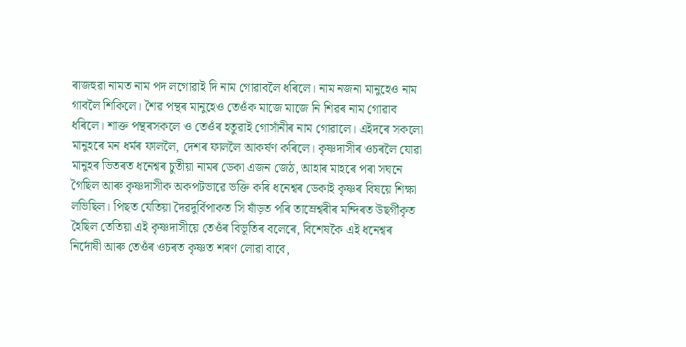ৰাজহুৱা নামত নাম পদ লগোৱাই দি নাম গোৱাবলৈ ধৰিলে। নাম নজনা মানুহেও নাম গাবলৈ শিকিলে। শৈৱ পন্থৰ মানুহেও তেওঁক মাজে মাজে নি শিৱৰ নাম গোৱাব ধৰিলে। শাক্ত পন্থৰসকলে ও তেওঁৰ হতুৱাই গোসাঁনীৰ নাম গোৱালে। এইদৰে সকলো মানুহৰে মন ধৰ্মৰ ফাললৈ, দেশৰ ফাললৈ আকৰ্ষণ কৰিলে। কৃষ্ণদাসীৰ ওচৰলৈ যোৱা মানুহৰ ভিতৰত ধনেশ্বৰ চুতীয়া নামৰ ডেকা এজন জেঠ, আহাৰ মাহৰে পৰা সঘনে গৈছিল আৰু কৃষ্ণদাসীক অকপটভাৱে ভক্তি কৰি ধনেশ্বৰ ডেকাই কৃষ্ণৰ বিষয়ে শিক্ষা লভিছিল। পিছত যেতিয়া দৈৱদুৰ্বিপাকত সি ষাঁড়ত পৰি তাম্ৰেশ্বৰীৰ মন্দিৰত উছৰ্গীকৃত হৈছিল তেতিয়া এই কৃষ্ণদাসীয়ে তেওঁৰ বিভূতিৰ বলেৰে, বিশেষকৈ এই ধনেশ্বৰ নিৰ্দোষী আৰু তেওঁৰ ওচৰত কৃষ্ণত শৰণ লোৱা বাবে,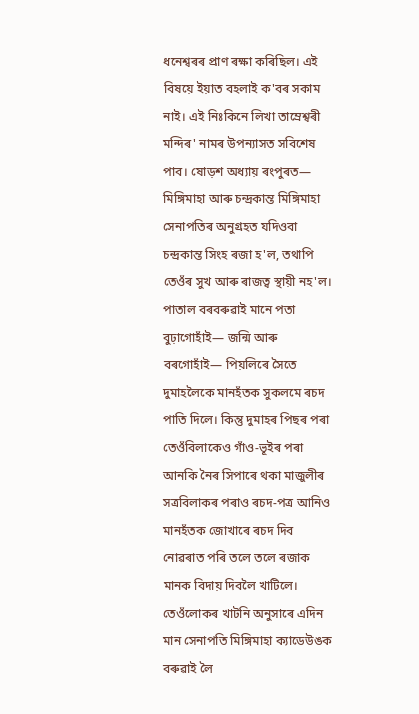ধনেশ্বৰৰ প্ৰাণ ৰক্ষা কৰিছিল। এই বিষয়ে ইয়াত বহলাই ক'বৰ সকাম নাই। এই নিঃকিনে লিখা তাম্ৰেশ্বৰী মন্দিৰ' নামৰ উপন্যাসত সবিশেষ পাব। ষোড়শ অধ্যায় ৰংপুৰত— মিঙ্গিমাহা আৰু চন্দ্ৰকান্ত মিঙ্গিমাহা সেনাপতিৰ অনুগ্ৰহত যদিওবা চন্দ্ৰকান্ত সিংহ ৰজা হ'ল, তথাপি তেওঁৰ সুখ আৰু ৰাজত্ব স্থায়ী নহ'ল। পাতাল বৰবৰুৱাই মানে পতা বুঢ়াগোহাঁই— জন্মি আৰু বৰগোহাঁই— পিয়লিৰে সৈতে দুমাহলৈকে মানহঁতক সুকলমে ৰচদ পাতি দিলে। কিন্তু দুমাহৰ পিছৰ পৰা তেওঁবিলাকেও গাঁও-ভূইৰ পৰা আনকি নৈৰ সিপাৰে থকা মাজুলীৰ সত্ৰবিলাকৰ পৰাও ৰচদ-পত্ৰ আনিও মানহঁতক জোখাৰে ৰচদ দিব নোৱৰাত পৰি তলে তলে ৰজাক মানক বিদায় দিবলৈ খাটিলে। তেওঁলোকৰ খাটনি অনুসাৰে এদিন মান সেনাপতি মিঙ্গিমাহা ক্যাডেউঙক বৰুৱাই লৈ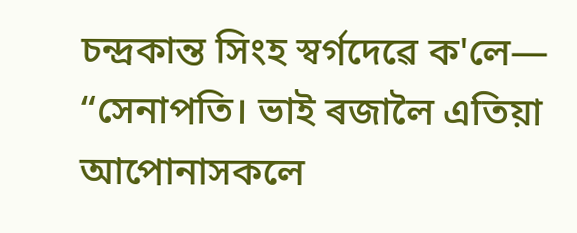চন্দ্ৰকান্ত সিংহ স্বৰ্গদেৱে ক'লে— “সেনাপতি। ভাই ৰজালৈ এতিয়া আপোনাসকলে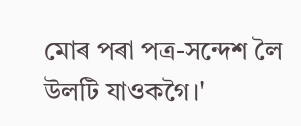মোৰ পৰা পত্ৰ-সন্দেশ লৈ উলটি যাওকগৈ।'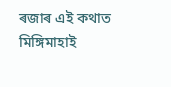ৰজাৰ এই কথাত মিঙ্গিমাহাই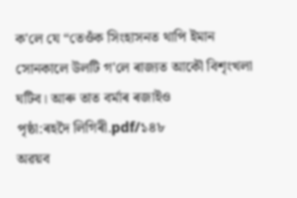ক'লে যে “তেওঁক সিংহাসনত থাপি ইমান সোনকালে উলটি গ'লে ৰাজ্যত আকৌ বিশৃংখলা ঘটিব। আৰু তাত বৰ্মাৰ ৰজাইও
পৃষ্ঠা:ৰহদৈ লিগিৰী.pdf/১৪৮
অৱয়ব